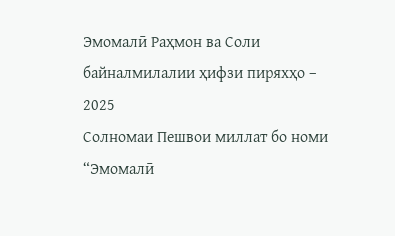Эмомалӣ Раҳмон ва Соли байналмилалии ҳифзи пиряхҳо – 2025
Солномаи Пешвои миллат бо номи “Эмомалӣ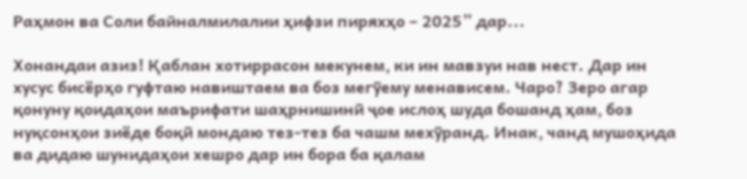Раҳмон ва Соли байналмилалии ҳифзи пиряхҳо – 2025” дар...

Хонандаи азиз! Қаблан хотиррасон мекунем, ки ин мавзуи нав нест. Дар ин хусус бисёрҳо гуфтаю навиштаем ва боз мегӯему менависем. Чаро? Зеро агар қонуну қоидаҳои маърифати шаҳрнишинӣ ҷое ислоҳ шуда бошанд ҳам, боз нуқсонҳои зиёде боқӣ мондаю тез-тез ба чашм мехӯранд. Инак, чанд мушоҳида ва дидаю шунидаҳои хешро дар ин бора ба қалам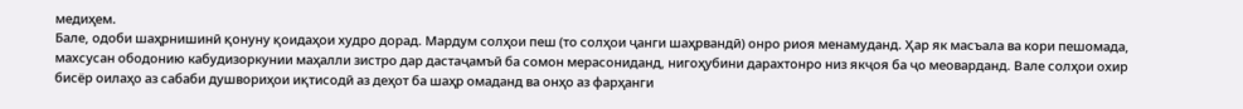медиҳем.
Бале, одоби шаҳрнишинӣ қонуну қоидаҳои худро дорад. Мардум солҳои пеш (то солҳои ҷанги шаҳрвандӣ) онро риоя менамуданд. Ҳар як масъала ва кори пешомада, махсусан ободонию кабудизоркунии маҳалли зистро дар дастаҷамъӣ ба сомон мерасониданд, нигоҳубини дарахтонро низ якҷоя ба ҷо меоварданд. Вале солҳои охир бисёр оилаҳо аз сабаби душвориҳои иқтисодӣ аз деҳот ба шаҳр омаданд ва онҳо аз фарҳанги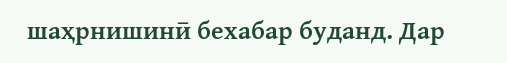шаҳрнишинӣ бехабар буданд. Дар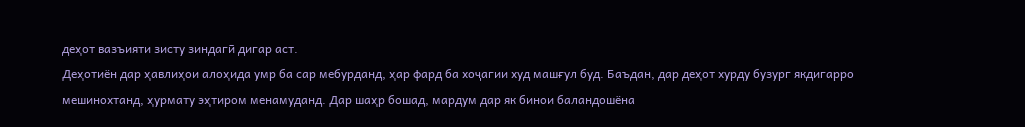деҳот вазъияти зисту зиндагӣ дигар аст.
Деҳотиён дар ҳавлиҳои алоҳида умр ба сар мебурданд, ҳар фард ба хоҷагии худ машғул буд. Баъдан, дар деҳот хурду бузург якдигарро мешинохтанд, ҳурмату эҳтиром менамуданд. Дар шаҳр бошад, мардум дар як бинои баландошёна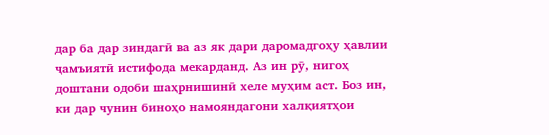дар ба дар зиндагӣ ва аз як дари даромадгоҳу ҳавлии ҷамъиятӣ истифода мекарданд. Аз ин рӯ, нигоҳ доштани одоби шаҳрнишинӣ хеле муҳим аст. Боз ин, ки дар чунин биноҳо намояндагони халқиятҳои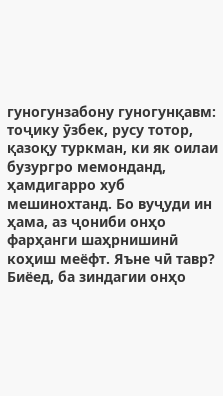гуногунзабону гуногунқавм: тоҷику ӯзбек, русу тотор, қазоқу туркман, ки як оилаи бузургро мемонданд, ҳамдигарро хуб мешинохтанд. Бо вуҷуди ин ҳама, аз ҷониби онҳо фарҳанги шаҳрнишинӣ коҳиш меёфт. Яъне чӣ тавр? Биёед, ба зиндагии онҳо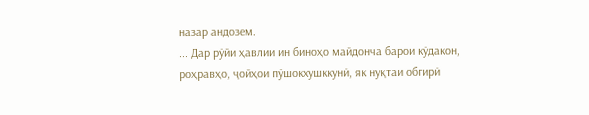назар андозем.
... Дар рӯйи ҳавлии ин биноҳо майдонча барои кӯдакон, роҳравҳо, ҷойҳои пӯшокхушккунӣ, як нуқтаи обгирӣ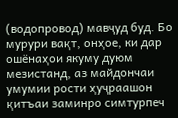(водопровод) мавҷуд буд. Бо мурури вақт, онҳое, ки дар ошёнаҳои якуму дуюм мезистанд, аз майдончаи умумии рости ҳуҷраашон қитъаи заминро симтурпеч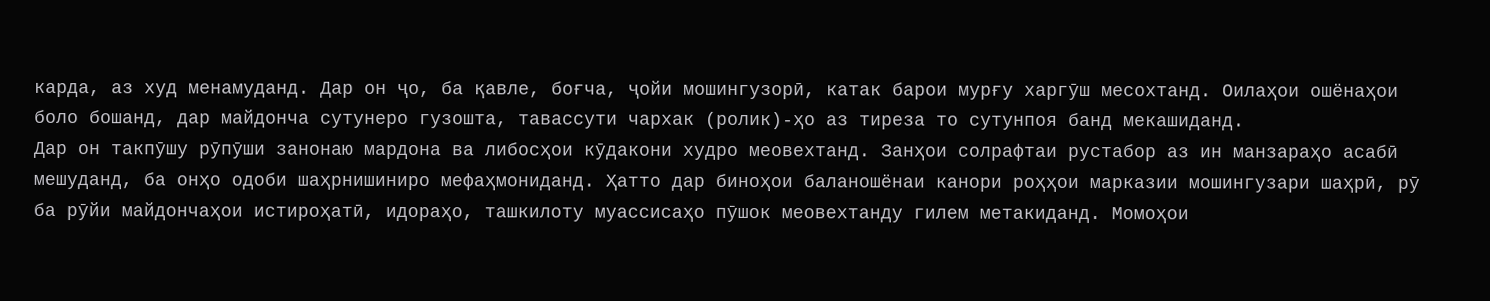карда, аз худ менамуданд. Дар он ҷо, ба қавле, боғча, ҷойи мошингузорӣ, катак барои мурғу харгӯш месохтанд. Оилаҳои ошёнаҳои боло бошанд, дар майдонча сутунеро гузошта, тавассути чархак (ролик)-ҳо аз тиреза то сутунпоя банд мекашиданд.
Дар он такпӯшу рӯпӯши занонаю мардона ва либосҳои кӯдакони худро меовехтанд. Занҳои солрафтаи рустабор аз ин манзараҳо асабӣ мешуданд, ба онҳо одоби шаҳрнишиниро мефаҳмониданд. Ҳатто дар биноҳои баланошёнаи канори роҳҳои марказии мошингузари шаҳрӣ, рӯ ба рӯйи майдончаҳои истироҳатӣ, идораҳо, ташкилоту муассисаҳо пӯшок меовехтанду гилем метакиданд. Момоҳои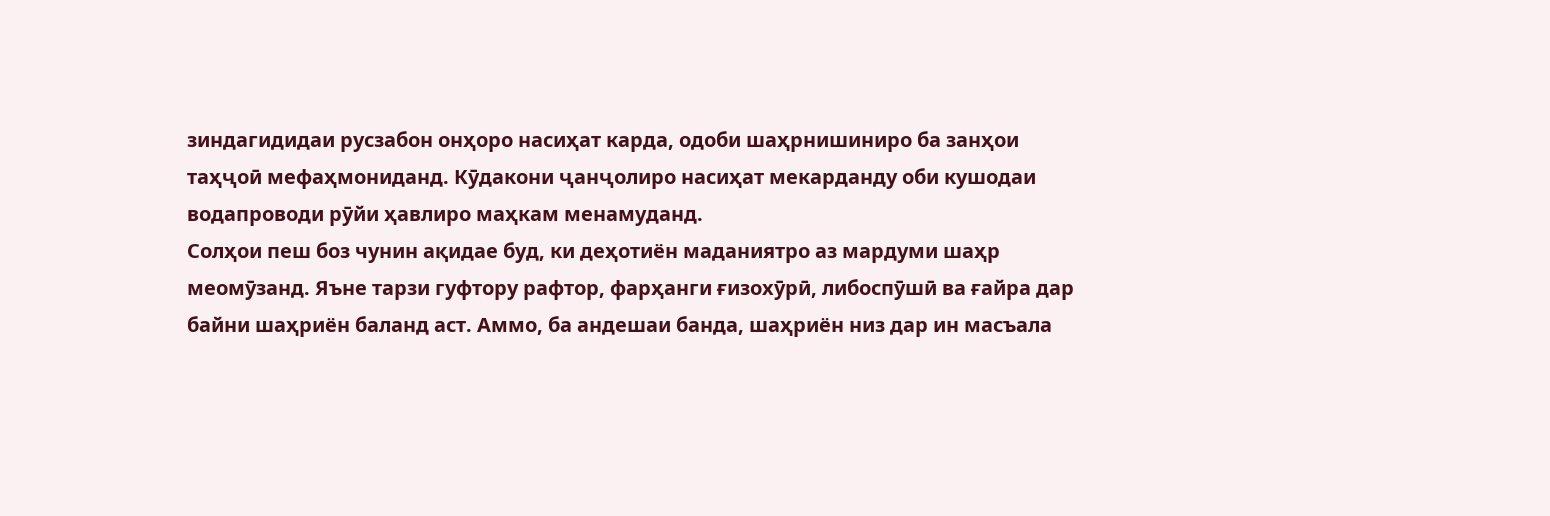зиндагидидаи русзабон онҳоро насиҳат карда, одоби шаҳрнишиниро ба занҳои таҳҷоӣ мефаҳмониданд. Кӯдакони ҷанҷолиро насиҳат мекарданду оби кушодаи водапроводи рӯйи ҳавлиро маҳкам менамуданд.
Солҳои пеш боз чунин ақидае буд, ки деҳотиён маданиятро аз мардуми шаҳр меомӯзанд. Яъне тарзи гуфтору рафтор, фарҳанги ғизохӯрӣ, либоспӯшӣ ва ғайра дар байни шаҳриён баланд аст. Аммо, ба андешаи банда, шаҳриён низ дар ин масъала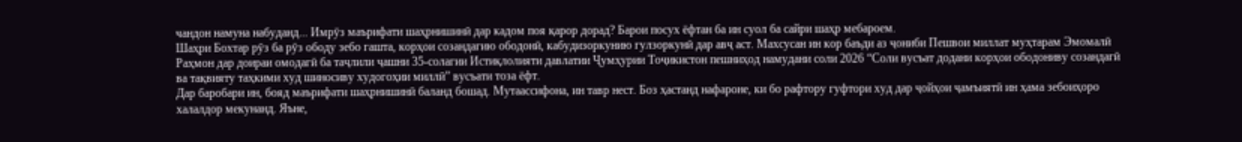чандон намуна набуданд... Имрӯз маърифати шаҳрнишинӣ дар кадом поя қарор дорад? Барои посух ёфтан ба ин суол ба сайри шаҳр мебароем.
Шаҳри Бохтар рӯз ба рӯз ободу зебо гашта, корҳои созандагию ободонӣ, кабудизоркунию гулзоркунӣ дар авҷ аст. Махсусан ин кор баъди аз ҷониби Пешвои миллат муҳтарам Эмомалӣ Раҳмон дар доираи омодагӣ ба таҷлили ҷашни 35-солагии Истиқлолияти давлатии Ҷумҳурии Тоҷикистон пешниҳод намудани соли 2026 “Соли вусъат додани корҳои ободониву созандагӣ ва тақвияту таҳкими худ шиносиву худогоҳии миллӣ” вусъати тоза ёфт.
Дар баробари ин, бояд маърифати шаҳрнишинӣ баланд бошад. Мутаассифона, ин тавр нест. Боз ҳастанд нафароне, ки бо рафтору гуфтори худ дар ҷойҳои ҷамъиятӣ ин ҳама зебоиҳоро халалдор мекунанд. Яъне,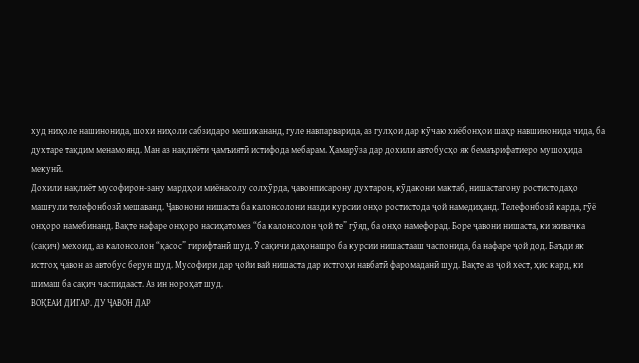худ ниҳоле нашинонида, шохи ниҳоли сабзидаро мешикананд, гуле навпарварида, аз гулҳои дар кӯчаю хиёбонҳои шаҳр навшинонида чида, ба духтаре тақдим менамоянд. Ман аз нақлиёти ҷамъиятӣ истифода мебарам. Ҳамарӯза дар дохили автобусҳо як бемаърифатиеро мушоҳида мекунӣ.
Дохили нақлиёт мусофирон-зану мардҳои миёнасолу солхӯрда, ҷавонписарону духтарон, кӯдакони мактаб, нишастагону ростистодаҳо машғули телефонбозӣ мешаванд. Ҷавонони нишаста ба калонсолони назди курсии онҳо ростистода ҷой намедиҳанд. Телефонбозӣ карда, гӯё онҳоро намебинанд. Вақте нафаре онҳоро насиҳатомез “ба калонсолон ҷой те” гӯяд, ба онҳо намефорад. Боре ҷавони нишаста, ки живачка (сақич) мехоид, аз калонсолон “қасос” гирифтанӣ шуд. Ӯ сақичи даҳонашро ба курсии нишастааш часпонида, ба нафаре ҷой дод. Баъди як истгоҳ ҷавон аз автобус берун шуд. Мусофири дар ҷойи вай нишаста дар истгоҳи навбатӣ фаромаданӣ шуд. Вақте аз ҷой хест, ҳис кард, ки шимаш ба сақич часпидааст. Аз ин нороҳат шуд.
ВОҚЕАИ ДИГАР. ДУ ҶАВОН ДАР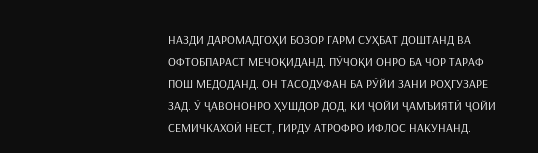НАЗДИ ДАРОМАДГОҲИ БОЗОР ГАРМ СУҲБАТ ДОШТАНД ВА ОФТОБПАРАСТ МЕЧОҚИДАНД. ПӮЧОҚИ ОНРО БА ЧОР ТАРАФ ПОШ МЕДОДАНД. ОН ТАСОДУФАН БА РӮЙИ ЗАНИ РОҲГУЗАРЕ ЗАД. Ӯ ҶАВОНОНРО ҲУШДОР ДОД, КИ ҶОЙИ ҶАМЪИЯТӢ ҶОЙИ СЕМИЧКАХОӢ НЕСТ, ГИРДУ АТРОФРО ИФЛОС НАКУНАНД.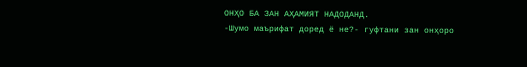ОНҲО БА ЗАН АҲАМИЯТ НАДОДАНД.
-Шумо маърифат доред ё не?- гуфтани зан онҳоро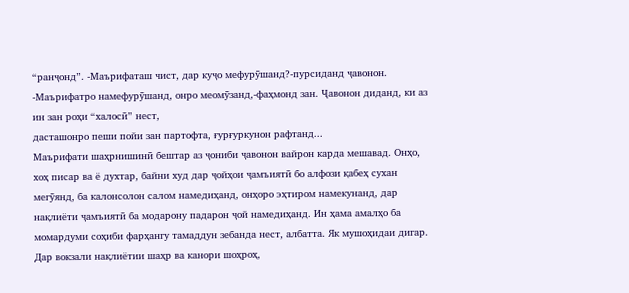“ранҷонд”. -Маърифаташ чист, дар куҷо мефурӯшанд?-пурсиданд ҷавонон. -Маърифатро намефурӯшанд, онро меомӯзанд,-фаҳмонд зан. Ҷавонон диданд, ки аз ин зан роҳи “халосӣ” нест,
дасташонро пеши пойи зан партофта, ғурғуркунон рафтанд...
Маърифати шаҳрнишинӣ бештар аз ҷониби ҷавонон вайрон карда мешавад. Онҳо, хоҳ писар ва ё духтар, байни худ дар ҷойҳои ҷамъиятӣ бо алфози қабеҳ сухан мегӯянд, ба калонсолон салом намедиҳанд, онҳоро эҳтиром намекунанд, дар нақлиёти ҷамъиятӣ ба модарону падарон ҷой намедиҳанд. Ин ҳама амалҳо ба момардуми соҳиби фарҳангу тамаддун зебанда нест, албатта. Як мушоҳидаи дигар.
Дар вокзали нақлиётии шаҳр ва канори шоҳроҳ,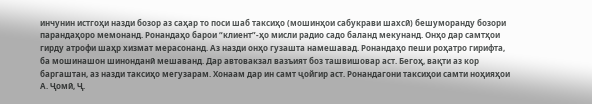инчунин истгоҳи назди бозор аз саҳар то поси шаб таксиҳо (мошинҳои сабукрави шахсӣ) бешуморанду бозори парандаҳоро мемонанд. Ронандаҳо барои “клиент”-ҳо мисли радио садо баланд мекунанд. Онҳо дар самтҳои гирду атрофи шаҳр хизмат мерасонанд. Аз назди онҳо гузашта намешавад. Ронандаҳо пеши роҳатро гирифта, ба мошинашон шинонданӣ мешаванд. Дар автовакзал вазъият боз ташвишовар аст. Бегоҳ, вақти аз кор баргаштан, аз назди таксиҳо мегузарам. Хонаам дар ин самт ҷойгир аст. Ронандагони таксиҳои самти ноҳияҳои А. Ҷомӣ, Ҷ.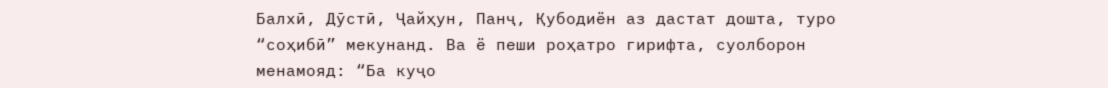Балхӣ, Дӯстӣ, Ҷайҳун, Панҷ, Қубодиён аз дастат дошта, туро “соҳибӣ” мекунанд. Ва ё пеши роҳатро гирифта, суолборон менамояд: “Ба куҷо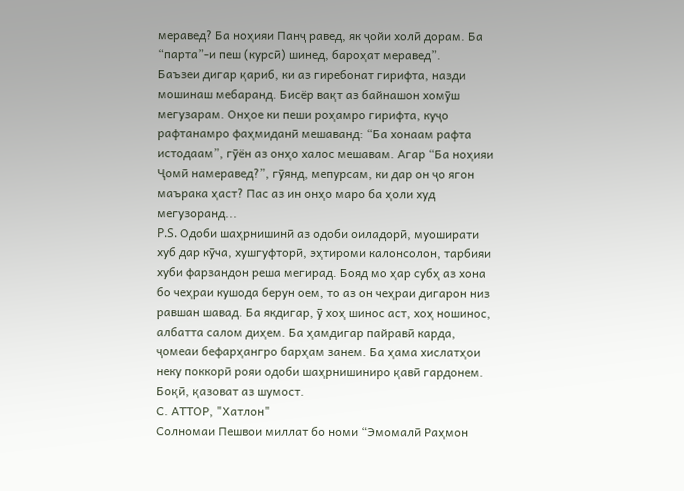меравед? Ба ноҳияи Панҷ равед, як ҷойи холӣ дорам. Ба “парта”-и пеш (курсӣ) шинед, бароҳат меравед”.
Баъзеи дигар қариб, ки аз гиребонат гирифта, назди мошинаш мебаранд. Бисёр вақт аз байнашон хомӯш мегузарам. Онҳое ки пеши роҳамро гирифта, куҷо рафтанамро фаҳмиданӣ мешаванд: “Ба хонаам рафта истодаам”, гӯён аз онҳо халос мешавам. Агар “Ба ноҳияи Ҷомӣ намеравед?”, гӯянд, мепурсам, ки дар он ҷо ягон маърака ҳаст? Пас аз ин онҳо маро ба ҳоли худ мегузоранд...
P.S. Одоби шаҳрнишинӣ аз одоби оиладорӣ, муоширати хуб дар кӯча, хушгуфторӣ, эҳтироми калонсолон, тарбияи хуби фарзандон реша мегирад. Бояд мо ҳар субҳ аз хона бо чеҳраи кушода берун оем, то аз он чеҳраи дигарон низ равшан шавад. Ба якдигар, ӯ хоҳ шинос аст, хоҳ ношинос, албатта салом диҳем. Ба ҳамдигар пайравӣ карда, ҷомеаи бефарҳангро барҳам занем. Ба ҳама хислатҳои неку поккорӣ рояи одоби шаҳрнишиниро қавӣ гардонем. Боқӣ, қазоват аз шумост.
С. АТТОР, "Хатлон"
Солномаи Пешвои миллат бо номи “Эмомалӣ Раҳмон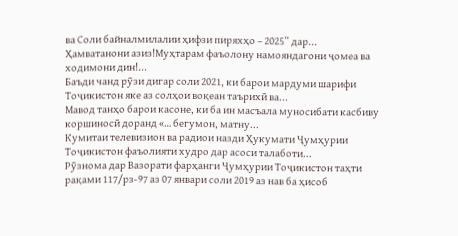ва Соли байналмилалии ҳифзи пиряхҳо – 2025” дар...
Ҳамватанони азиз!Муҳтарам фаъолону намояндагони ҷомеа ва ходимони дин!...
Баъди чанд рӯзи дигар соли 2021, ки барои мардуми шарифи Тоҷикистон яке аз солҳои воқеан таърихӣ ва...
Мавод танҳо барои касоне, ки ба ин масъала муносибати касбиву коршиносӣ доранд «… бегумон, матну...
Кумитаи телевизион ва радиои назди Ҳукумати Ҷумҳурии Тоҷикистон фаъолияти худро дар асоси талаботи...
Рӯзнома дар Вазорати фарҳанги Ҷумҳурии Тоҷикистон таҳти рақами 117/рз-97 аз 07 январи соли 2019 аз нав ба ҳисоб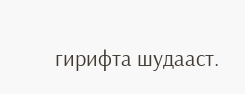гирифта шудааст.